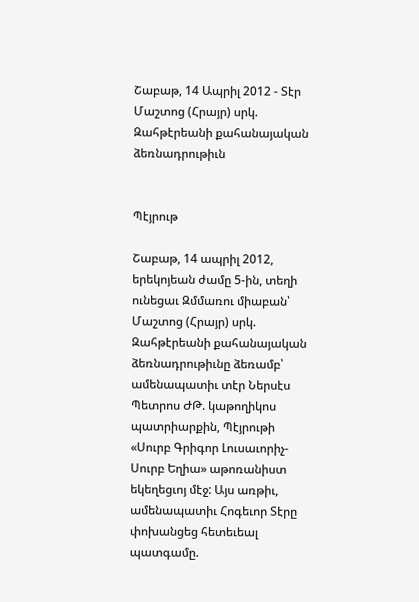Շաբաթ, 14 Ապրիլ 2012 - Տէր Մաշտոց (Հրայր) սրկ. Զահթէրեանի քահանայական ձեռնադրութիւն


Պէյրութ

Շաբաթ, 14 ապրիլ 2012, երեկոյեան ժամը 5-ին, տեղի ունեցաւ Զմմառու միաբան՝ Մաշտոց (Հրայր) սրկ. Զահթէրեանի քահանայական ձեռնադրութիւնը ձեռամբ՝ ամենապատիւ տէր Ներսէս Պետրոս ԺԹ. կաթողիկոս պատրիարքին, Պէյրութի «Սուրբ Գրիգոր Լուսաւորիչ-Սուրբ Եղիա» աթոռանիստ եկեղեցւոյ մէջ: Այս առթիւ, ամենապատիւ Հոգեւոր Տէրը փոխանցեց հետեւեալ պատգամը.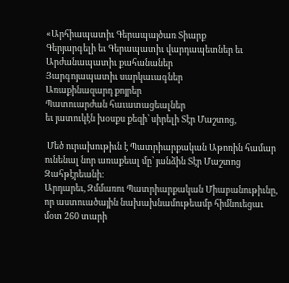«Արհիապատիւ Գերապայծառ Տիարք
Գերյարգելի եւ Գերապատիւ վարդապետներ եւ Արժանապատիւ քահանաներ
Յարգոյապատիւ սարկաւագներ
Առաքինազարդ քոյրեր
Պատուարժան հաւատացեալներ
եւ յատուկէն խօսքս քեզի՝ սիրելի Տէր Մաշտոց,

 Մեծ ուրախութիւն է Պատրիարքական Աթոռին համար ունենալ նոր առաքեալ մը՝ յանձին Տէր Մաշտոց Զահթէրեանի։
Արդարեւ, Զմմառու Պատրիարքական Միաբանութիւնը, որ աստուածային նախախնամութեամբ հիմնուեցաւ մօտ 260 տարի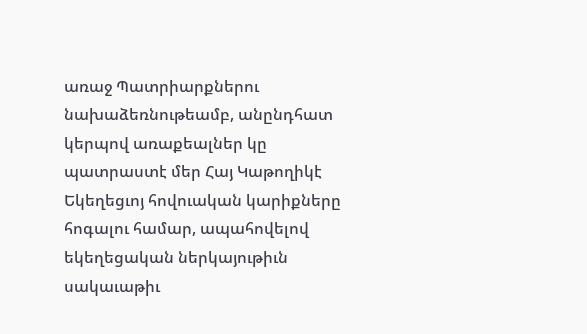առաջ Պատրիարքներու նախաձեռնութեամբ, անընդհատ կերպով առաքեալներ կը պատրաստէ մեր Հայ Կաթողիկէ Եկեղեցւոյ հովուական կարիքները հոգալու համար, ապահովելով եկեղեցական ներկայութիւն սակաւաթիւ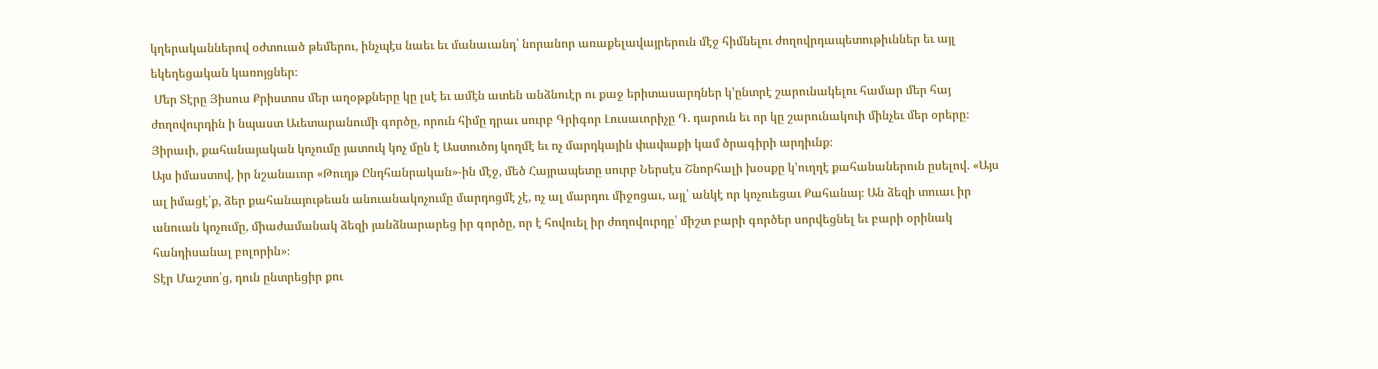կղերականներով օժտուած թեմերու, ինչպէս նաեւ եւ մանաւանդ՝ նորանոր առաքելավայրերուն մէջ հիմնելու ժողովրդապետութիւններ եւ այլ եկեղեցական կառոյցներ։
 Մեր Տէրը Յիսուս Քրիստոս մեր աղօթքները կը լսէ եւ ամէն ատեն անձնուէր ու քաջ երիտասարդներ կ՚ընտրէ շարունակելու համար մեր հայ ժողովուրդին ի նպաստ Աւետարանումի գործը, որուն հիմը դրաւ սուրբ Գրիգոր Լուսաւորիչը Դ. դարուն եւ որ կը շարունակուի մինչեւ մեր օրերը։ Յիրաւի, քահանայական կոչումը յատուկ կոչ մըն է Աստուծոյ կողմէ եւ ոչ մարդկային փափաքի կամ ծրագիրի արդիւնք։
Այս իմաստով, իր նշանաւոր «Թուղթ Ընդհանրական»-ին մէջ, մեծ Հայրապետը սուրբ Ներսէս Շնորհալի խօսքը կ’ուղղէ քահանաներուն ըսելով. «Այս ալ իմացէ՛ք, ձեր քահանայութեան անուանակոչումը մարդոցմէ չէ, ոչ ալ մարդու միջոցաւ, այլ՝ անկէ որ կոչուեցաւ Քահանայ։ Ան ձեզի տուաւ իր անուան կոչումը, միաժամանակ ձեզի յանձնարարեց իր գործը, որ է հովուել իր ժողովուրդը՝ միշտ բարի գործեր սորվեցնել եւ բարի օրինակ հանդիսանալ բոլորին»։
Տէր Մաշտո՛ց, դուն ընտրեցիր քու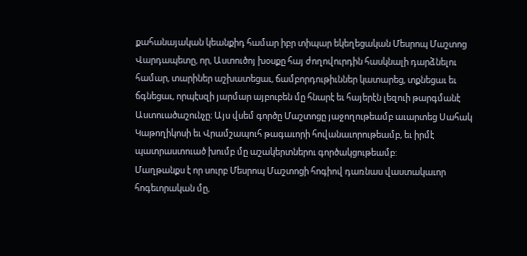քահանայական կեանքիդ համար իբր տիպար եկեղեցական Մեսրոպ Մաշտոց Վարդապետը, որ, Աստուծոյ խօսքը հայ ժողովուրդին հասկնալի դարձնելու համար, տարիներ աշխատեցաւ, ճամբորդութիւններ կատարեց, տքնեցաւ եւ ճգնեցաւ, որպէսզի յարմար այբուբեն մը հնարէ եւ հայերէն լեզուի թարգմանէ Աստուածաշունչը։ Այս վսեմ գործը Մաշտոցը յաջողութեամբ աւարտեց Սահակ Կաթողիկոսի եւ Վրամշապուհ թագաւորի հովանաւորութեամբ, եւ իրմէ պատրաստուած խումբ մը աշակերտներու գործակցութեամբ:
Մաղթանքս է որ սուրբ Մեսրոպ Մաշտոցի հոգիով դառնաս վաստակաւոր հոգեւորական մը,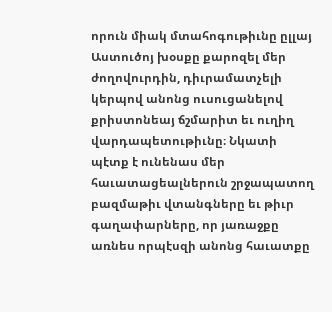որուն միակ մտահոգութիւնը ըլլայ Աստուծոյ խօսքը քարոզել մեր ժողովուրդին, դիւրամատչելի կերպով անոնց ուսուցանելով քրիստոնեայ ճշմարիտ եւ ուղիղ վարդապետութիւնը։ Նկատի պէտք է ունենաս մեր հաւատացեալներուն շրջապատող բազմաթիւ վտանգները եւ թիւր գաղափարները, որ յառաջքը առնես որպէսզի անոնց հաւատքը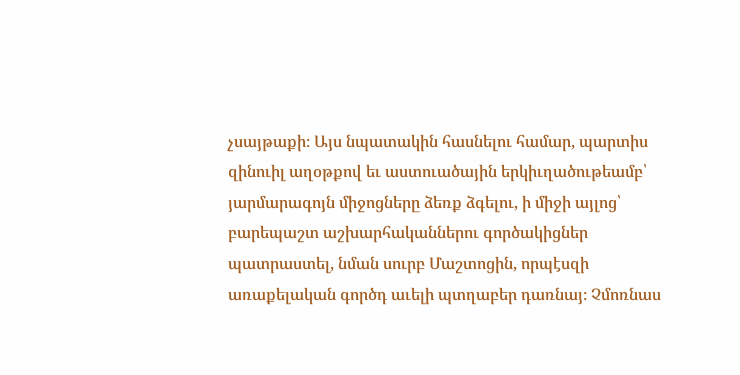չսայթաքի։ Այս նպատակին հասնելու համար, պարտիս զինուիլ աղօթքով եւ աստուածային երկիւղածութեամբ՝ յարմարագոյն միջոցները ձեռք ձգելու, ի միջի այլոց՝ բարեպաշտ աշխարհականներու գործակիցներ պատրաստել, նման սուրբ Մաշտոցին, որպէսզի առաքելական գործդ աւելի պտղաբեր դառնայ։ Չմոռնաս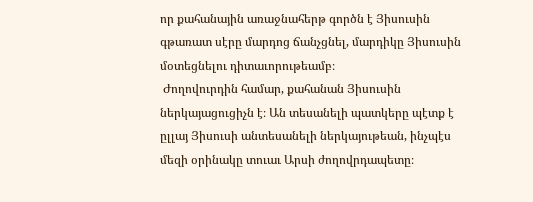որ քահանային առաջնահերթ գործն է Յիսուսին գթառատ սէրը մարդոց ճանչցնել, մարդիկը Յիսուսին մօտեցնելու դիտաւորութեամբ։
 Ժողովուրդին համար, քահանան Յիսուսին ներկայացուցիչն է։ Ան տեսանելի պատկերը պէտք է ըլլայ Յիսուսի անտեսանելի ներկայութեան, ինչպէս մեզի օրինակը տուաւ Արսի ժողովրդապետը։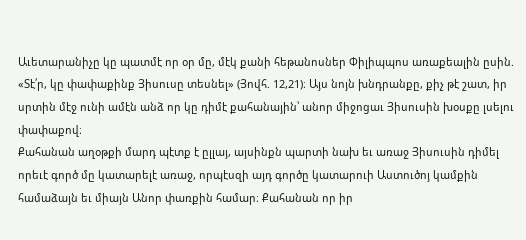Աւետարանիչը կը պատմէ որ օր մը, մէկ քանի հեթանոսներ Փիլիպպոս առաքեալին ըսին. «Տէ՛ր, կը փափաքինք Յիսուսը տեսնել» (Յովհ. 12,21)։ Այս նոյն խնդրանքը, քիչ թէ շատ, իր սրտին մէջ ունի ամէն անձ որ կը դիմէ քահանային՝ անոր միջոցաւ Յիսուսին խօսքը լսելու փափաքով։
Քահանան աղօթքի մարդ պէտք է ըլլայ, այսինքն պարտի նախ եւ առաջ Յիսուսին դիմել որեւէ գործ մը կատարելէ առաջ, որպէսզի այդ գործը կատարուի Աստուծոյ կամքին համաձայն եւ միայն Անոր փառքին համար։ Քահանան որ իր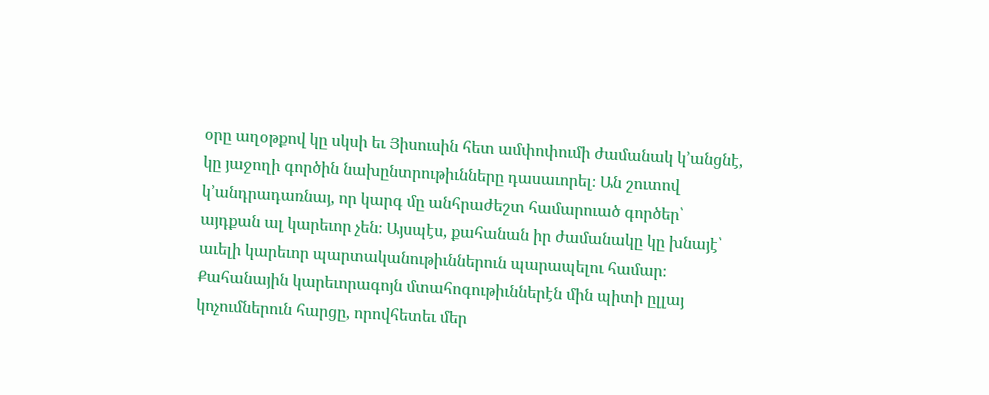օրը աղօթքով կը սկսի եւ Յիսուսին հետ ամփոփումի ժամանակ կ՚անցնէ, կը յաջողի գործին նախընտրութիւնները դասաւորել։ Ան շուտով կ՚անդրադառնայ, որ կարգ մը անհրաժեշտ համարուած գործեր՝ այդքան ալ կարեւոր չեն։ Այսպէս, քահանան իր ժամանակը կը խնայէ՝ աւելի կարեւոր պարտականութիւններուն պարապելու համար։
Քահանային կարեւորագոյն մտահոգութիւններէն մին պիտի ըլլայ կոչումներուն հարցը, որովհետեւ մեր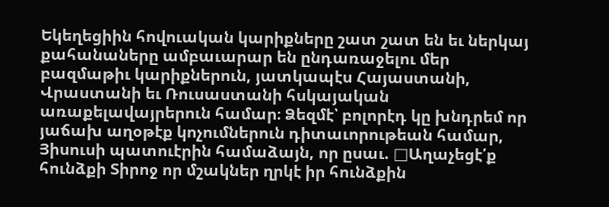Եկեղեցիին հովուական կարիքները շատ շատ են եւ ներկայ քահանաները ամբաւարար են ընդառաջելու մեր բազմաթիւ կարիքներուն, յատկապէս Հայաստանի, Վրաստանի եւ Ռուսաստանի հսկայական առաքելավայրերուն համար։ Ձեզմէ՝ բոլորէդ կը խնդրեմ որ յաճախ աղօթէք կոչումներուն դիտաւորութեան համար, Յիսուսի պատուէրին համաձայն, որ ըսաւ. □Աղաչեցէ՛ք հունձքի Տիրոջ որ մշակներ ղրկէ իր հունձքին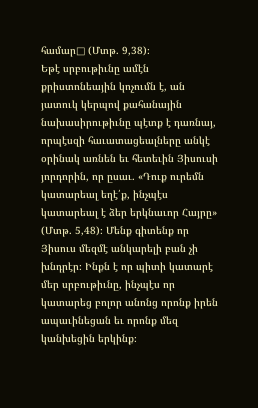համար□ (Մտթ. 9,38)։
Եթէ սրբութիւնը ամէն քրիստոնեային կոչումն է, ան յատուկ կերպով քահանային նախասիրութիւնը պէտք է դառնայ, որպէսզի հաւատացեալները անկէ օրինակ առնեն եւ հետեւին Յիսուսի յորդորին, որ ըսաւ. «Դուք ուրեմն կատարեալ եղէ՛ք, ինչպէս կատարեալ է ձեր երկնաւոր Հայրը» (Մտթ. 5,48)։ Մենք գիտենք որ Յիսուս մեզմէ անկարելի բան չի խնդրէր։ Ինքն է որ պիտի կատարէ մեր սրբութիւնը, ինչպէս որ կատարեց բոլոր անոնց որոնք իրեն ապաւինեցան եւ որոնք մեզ կանխեցին երկինք։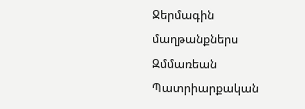Ջերմագին մաղթանքներս Զմմառեան Պատրիարքական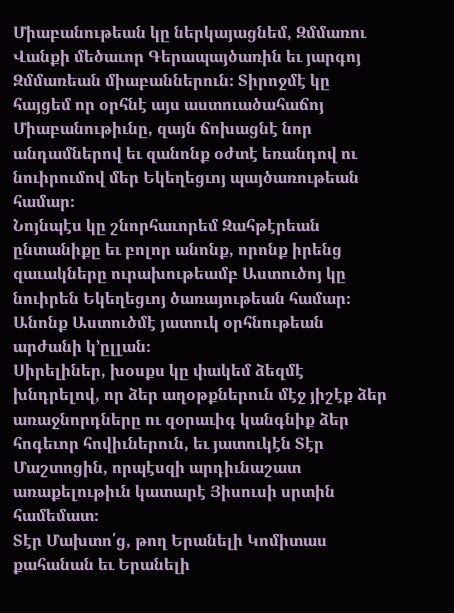Միաբանութեան կը ներկայացնեմ, Զմմառու Վանքի մեծաւոր Գերապայծառին եւ յարգոյ Զմմառեան միաբաններուն։ Տիրոջմէ կը հայցեմ որ օրհնէ այս աստուածահաճոյ Միաբանութիւնը, զայն ճոխացնէ նոր անդամներով եւ զանոնք օժտէ եռանդով ու նուիրումով մեր Եկեղեցւոյ պայծառութեան համար։
Նոյնպէս կը շնորհաւորեմ Զահթէրեան ընտանիքը եւ բոլոր անոնք, որոնք իրենց զաւակները ուրախութեամբ Աստուծոյ կը նուիրեն Եկեղեցւոյ ծառայութեան համար։ Անոնք Աստուծմէ յատուկ օրհնութեան արժանի կ՚ըլլան։
Սիրելիներ, խօսքս կը փակեմ ձեզմէ խնդրելով, որ ձեր աղօթքներուն մէջ յիշէք ձեր առաջնորդները ու զօրաւիգ կանգնիք ձեր հոգեւոր հովիւներուն, եւ յատուկէն Տէր Մաշտոցին, որպէսզի արդիւնաշատ առաքելութիւն կատարէ Յիսուսի սրտին համեմատ։
Տէր Մախտո՛ց, թող Երանելի Կոմիտաս քահանան եւ Երանելի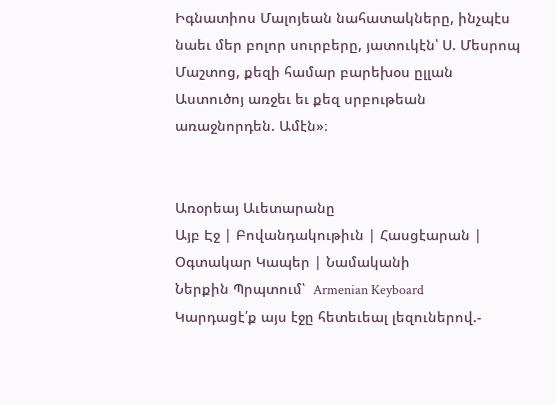Իգնատիոս Մալոյեան նահատակները, ինչպէս նաեւ մեր բոլոր սուրբերը, յատուկէն՝ Ս. Մեսրոպ Մաշտոց, քեզի համար բարեխօս ըլլան Աստուծոյ առջեւ եւ քեզ սրբութեան առաջնորդեն. Ամէն»։


Առօրեայ Աւետարանը
Այբ Էջ | Բովանդակութիւն | Հասցէարան | Օգտակար Կապեր | Նամականի
Ներքին Պրպտում՝  Armenian Keyboard
Կարդացէ՛ք այս էջը հետեւեալ լեզուներով.-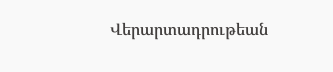Վերարտադրութեան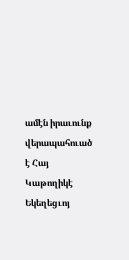ամէն իրաւունք վերապահուած է Հայ Կաթողիկէ Եկեղեցւոյ